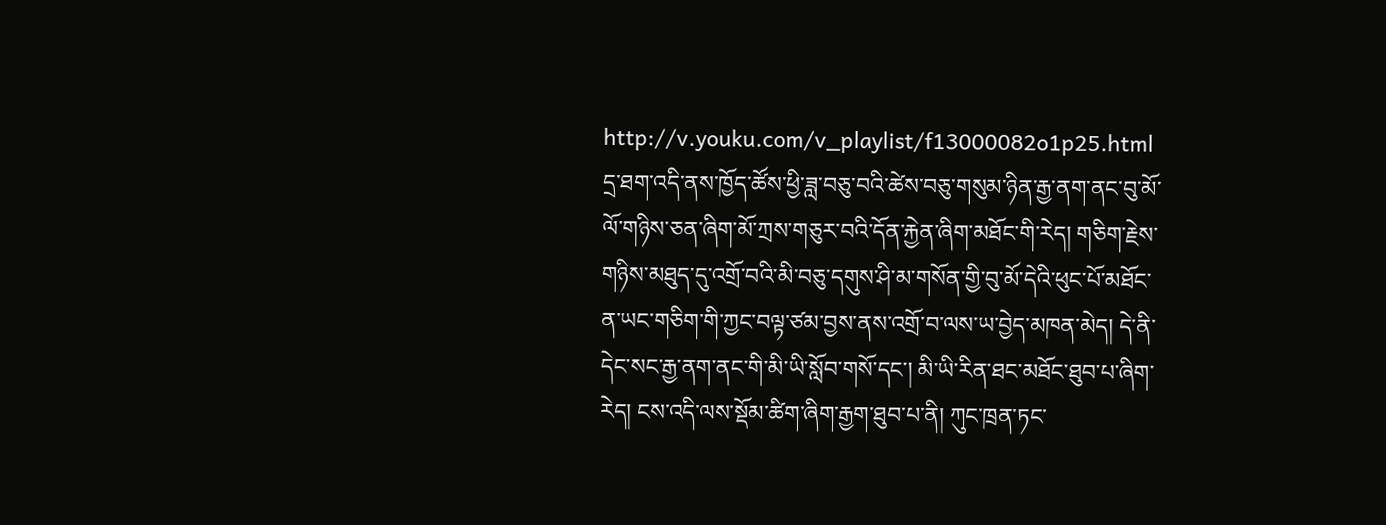http://v.youku.com/v_playlist/f13000082o1p25.html དྲ་ཐག་འདི་ནས་ཁྱོད་ཚོས་ཕྱི་ཟླ་བཅུ་བའི་ཚེས་བཅུ་གསུམ་ཉིན་རྒྱ་ནག་ནང་བུ་མོ་ལོ་གཉིས་ཅན་ཞིག་མོ་ཀྲས་གཅུར་བའི་དོན་རྐྱེན་ཞིག་མཐོང་གི་རེད། གཅིག་རྗེས་གཉིས་མཐུད་དུ་འགྲོ་བའི་མི་བཅུ་དགུས་ཤི་མ་གསོན་གྱི་བུ་མོ་དེའི་ཕུང་པོ་མཐོང་ན་ཡང་གཅིག་གི་ཀྱང་བལྟ་ཙམ་བྱས་ནས་འགྲོ་བ་ལས་ཡ་བྱེད་མཁན་མེད། དེ་ནི་དེང་སང་རྒྱ་ནག་ནང་གི་མི་ཡི་སློབ་གསོ་དང་། མི་ཡི་རིན་ཐང་མཐོང་ཐུབ་པ་ཞིག་རེད། ངས་འདི་ལས་སྡོམ་ཚིག་ཞིག་རྒྱག་ཐུབ་པ་ནི། ཀུང་ཁྲན་ཏང་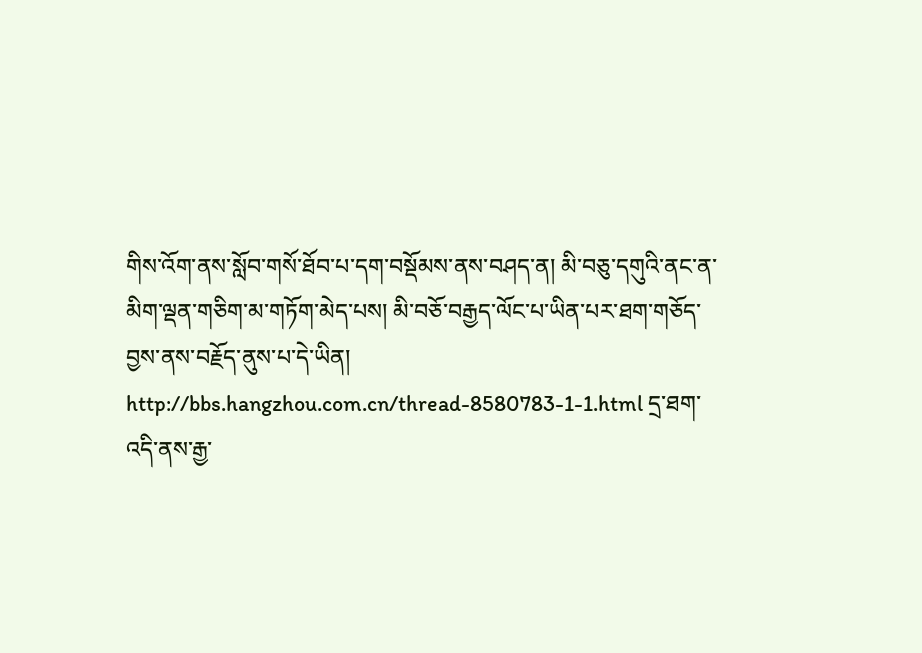གིས་འོག་ནས་སློབ་གསོ་ཐོབ་པ་དག་བསྡོམས་ནས་བཤད་ན། མི་བཅུ་དགུའི་ནང་ན་མིག་ལྡན་གཅིག་མ་གཏོག་མེད་པས། མི་བཅོ་བརྒྱད་ལོང་པ་ཡིན་པར་ཐག་གཅོད་བྱས་ནས་བརྗོད་ནུས་པ་དེ་ཡིན།
http://bbs.hangzhou.com.cn/thread-8580783-1-1.html དྲ་ཐག་འདི་ནས་རྒྱ་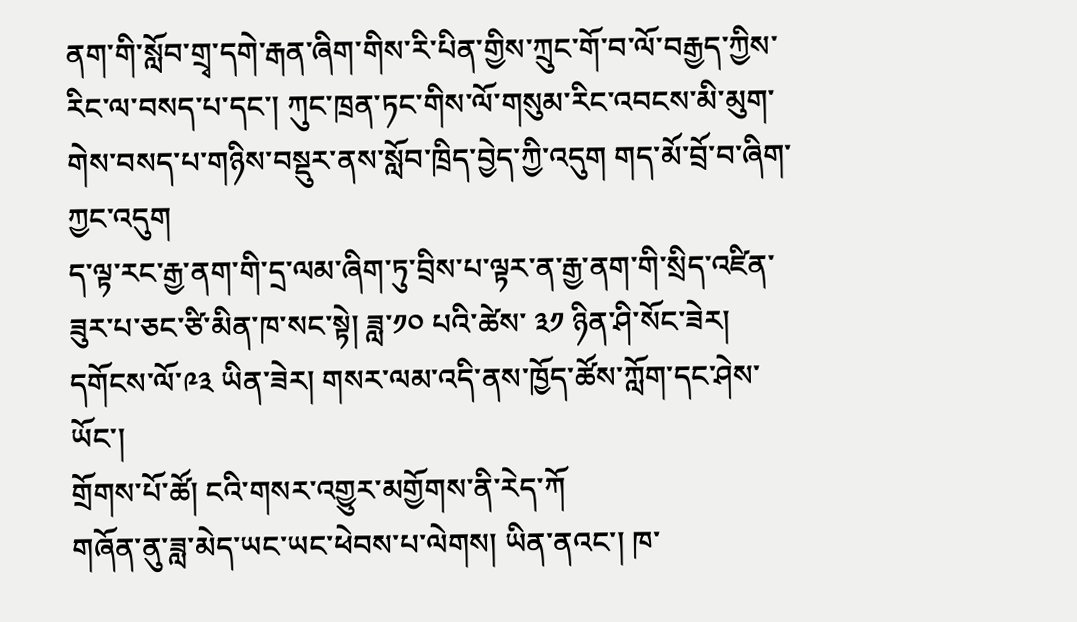ནག་གི་སློབ་གྲྭ་དགེ་རྒན་ཞིག་གིས་རི་པིན་གྱིས་ཀྲུང་གོ་བ་ལོ་བརྒྱད་ཀྱིས་རིང་ལ་བསད་པ་དང་། ཀུང་ཁྲན་ཏང་གིས་ལོ་གསུམ་རིང་འབངས་མི་མུག་གེས་བསད་པ་གཉིས་བསྡུར་ནས་སློབ་ཁྲིད་བྱེད་ཀྱི་འདུག གད་མོ་བྲོ་བ་ཞིག་ཀྱང་འདུག
ད་ལྟ་རང་རྒྱ་ནག་གི་དྲ་ལམ་ཞིག་ཏུ་བྲིས་པ་ལྟར་ན་རྒྱ་ནག་གི་སྲིད་འཛིན་ཟུར་པ་ཅང་ཙི་མིན་ཁ་སང་སྟེ། ཟླ་༡༠ པའི་ཚེས་ ༣༡ ཉིན་ཤི་སོང་ཟེར། དགོངས་ལོ་༩༣ ཡིན་ཟེར། གསར་ལམ་འདི་ནས་ཁྱོད་ཚོས་ཀློག་དང་ཤེས་ཡོང་།
གྲོགས་པོ་ཚོ། ངའི་གསར་འགྱུར་མགྱོགས་ནི་རེད་ཀོ
གཞོན་ནུ་ཟླ་མེད་ཡང་ཡང་ཕེབས་པ་ལེགས། ཡིན་ནའང་། ཁ་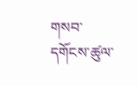གསབ་དགོངས་ཚུལ་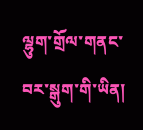ལྷུག་གྲོལ་གནང་བར་སྒུག་གི་ཡིན།